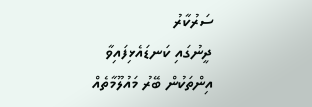ސަރުކާރު
ދީނުގައި ކަނޑައެޅިފައިވާ އިންތަކުން ބޭރު މައުލޫމާތެއް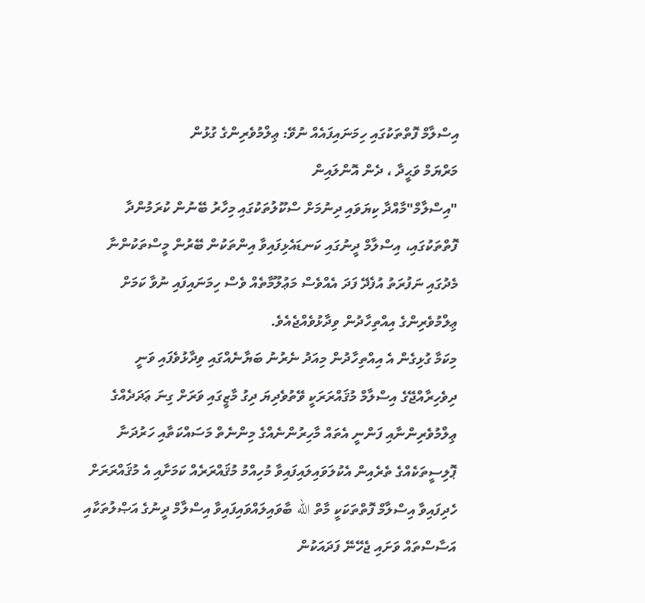އިސްލާމް ފޮތްތަކުގައި ހިމަނައިފައެއް ނުވޭ: ޢިލްމުވެރިންގެ ގުޅުން
މަރްޔަމް ވަޙީދާ ، ދެން އޮންލައިން
"އިސްލާމް"މާއްދާ ކިޔަވައި ދިނުމަށް ސްކޫލުތަކުގައި މިހާރު ބޭނުން ކުރަމުންދާ ފޮތްތަކުގައި، އިސްލާމް ދީނުގައި ކަނޑައެޅިފައިވާ އިންތަކުން ބޭރުން މީސްތަކުންނާ މެދުގައި ނަފުރަތު އުފެދޭ ފަދަ އެއްވެސް މަޢުލޫމާތެއް ވެސް ހިމަނައިފައި ނުވާ ކަމަށް ޢިލްމުވެރިންގެ އިއްތިހާދުން ވިދާޅުވެއްޖެއެވެ.
މިކަމާ ގުޅިގެން އެ އިއްތިހާދުން މިއަދު ނެރުނު ބަޔާނެއްގައި ވިދާޅުވެފައި ވަނީ ދިވެހިރާއްޖޭގެ އިސްލާމް މުޤައްރަރަކީ ވޭތުވެދިޔަ ދިގު މާޒީގައި ވަރަށް ގިނަ ޢަދަދެއްގެ ޢިލްމުވެރިންނާއި ފަންނީ އެތައް މާހިރުންނެއްގެ މިންނެތް މަސައްކަތާއި ހަރުދަނާ ޕޮލިސީތަކެއްގެ ތެރެއިން އެކުލަވައިލައިފައިވާ މުހިއްމު މުޤައްރަރެއް ކަމަށާއި އެ މުޤައްރަރަށް ހެދިފައިވާ އިސްލާމް ފޮތްތަކަކީ މާތް الله ބާވައިލައްވައިފައިވާ އިސްލާމް ދީނުގެ އަޞްލުތަކާއި އަސާސްތައް ވަށައި ޖެހޭނޭ ފަދައަކުން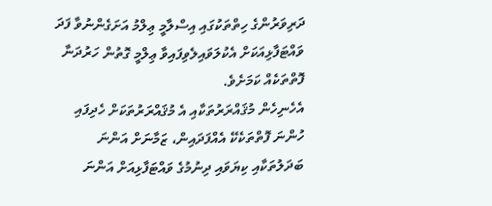ދަރިވަރުންގެ ހިތްތަކުގައި އިސްލާމީ ޢިލްމު އަށަގެންނުވާ ފަދަ ވައްޓަފާޅިއަކަށް އެކުލަވައިލެވިފައިވާ ޢިލްމީ ގޮތުން ހަރުދަނާ ފޮތްތަކެއް ކަމަށެވެ.
އެހެނިހެން މުޤައްރަރުތަކާއި އެ މުޤައްރަރުތަކަށް ހެދިފައި ހުންނަ ފޮތްތަކެކޭ އެއްފަދައިން، ޒަމާނަށް އަންނަ ބަދަލުތަކާއި ކިޔަވައި ދިނުމުގެ ވައްޓަފާޅިއަށް އަންނަ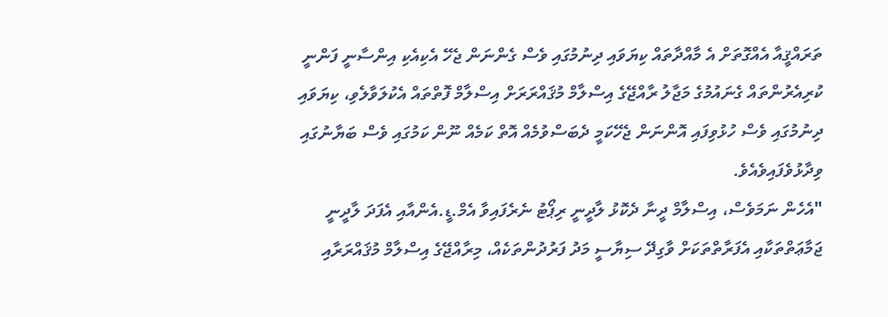ތަރައްޤީއާ އެއްގޮތަށް އެ މާއްދާތައް ކިޔަވައި ދިނުމުގައި ވެސް ގެންނަން ޖެހޭ އެކިއެކި އިންސާނީ ފަންނީ ކުރިއެރުންތައް ގެނައުމުގެ މަޖާލު ރާއްޖޭގެ އިސްލާމް މުޤައްރަރަށް އިސްލާމް ފޮތްތައް އެކުލަވާލެވި، ކިޔަވައި ދިނުމުގައި ވެސް ހުޅުވިފައި އޮންނަން ޖެހޭކަމީ ދެބަސްވުމެއް އޮތް ކަމެއް ނޫން ކަމުގައި ވެސް ބަޔާނުގައި ވިދާޅުވެފައިވެއެވެ.
"އެހެން ނަމަވެސް، އިސްލާމް ދީނާ ދެކޮޅު ލާދީނީ ރިޕޯޓު ނެރެފައިވާ އެމް.ޑީ.އެންއާއި އެފަދަ ލާދީނީ ޖަމާޢަތްތަކާއި އެފަރާތްތަކަށް ވާގިދޭ ސިޔާސީ މަދު ފަރުދުންތަކެއް، މިރާއްޖޭގެ އިސްލާމް މުޤައްރަރާއި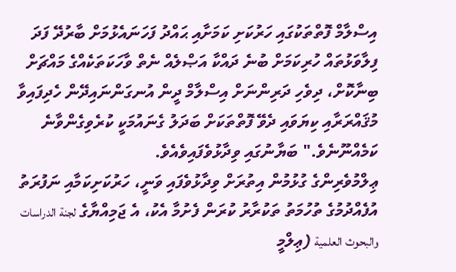އިސްލާމް ފޮތްތަކުގައި ހަރުކަށި ކަމަށާއި ޙައްދު ފަހަނައެޅުމަށް ބާރުދޭ ފަދަ ފިލާވަޅުތައް ހުރިކަމަށް ބުނެ ދައްކާ އަޞްލެއް ނެތް ވާހަކަތަކެއްގެ މައްޗަށް ބިނާކޮށް، ދިވެހި ދަރިންނަށް އިސްލާމް ދީން އުނގަންނައިދޭން ހެދިފައިވާ މުޤައްރަރާއި ކިޔަވައި ދެވޭ ފޮތްތަކަށް ބަދަލު ގެނައުމަކީ ކުރެވިގެންވާނެ ކަމެއްނޫނެވެ." ބަޔާނުގައި ވިދާޅުވެފައިވެއެވެ.
ޢިލްމުވެރިންގެ ގުޅުމުން އިތުރަށް ވިދާޅުވެފައި ވަނީ، ހަރުކަށިކަމާއި ނަފުރަތު އުފެއްދުމުގެ ތުހުމަތު ތަކުރާރު ކުރަން ފެށުމާ އެކު، އެ ޖަމިއްޔާގެ لجنة الدراسات والبحوث العلمية (ޢިލްމީ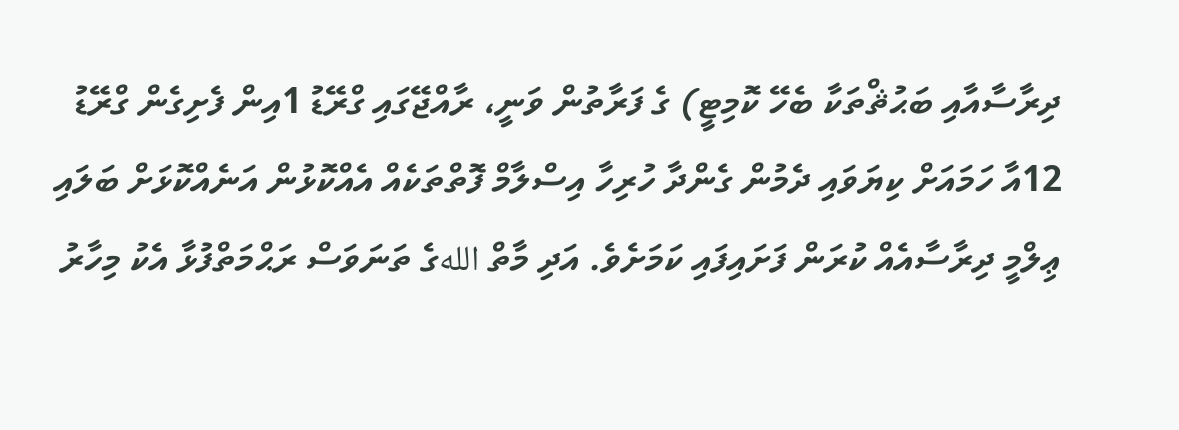ދިރާސާއާއި ބަޙުޘްތަކާ ބެހޭ ކޮމިޓީ) ގެ ފަރާތުން ވަނީ، ރާއްޖޭގައި ގްރޭޑު 1އިން ފެށިގެން ގްރޭޑު 12އާ ހަމައަށް ކިޔަވައި ދެމުން ގެންދާ ހުރިހާ އިސްލާމް ފޮތްތަކެއް އެއްކޮޅުން އަނެއްކޮޅަށް ބަލައި ޢިލްމީ ދިރާސާއެއް ކުރަން ފަށައިފައި ކަމަށެވެ. އަދި މާތް اللهގެ ތަނަވަސް ރަޙްމަތްފުޅާ އެކު މިހާރު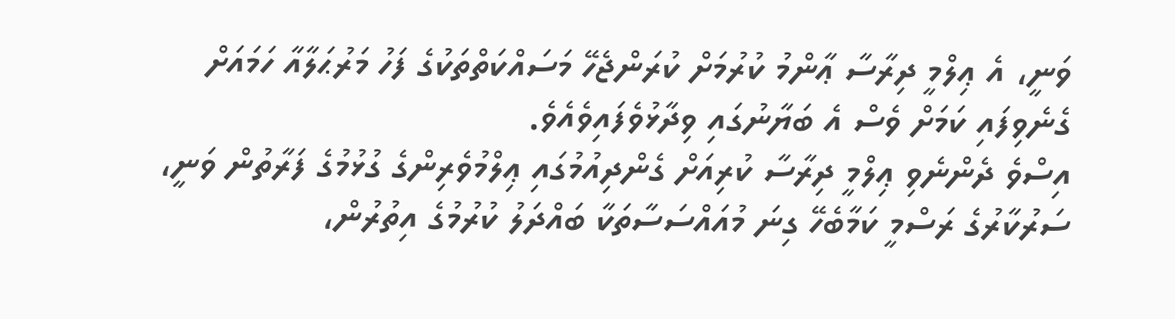ވަނީ، އެ ޢިލްމީ ދިރާސާ ޢާންމު ކުރުމަށް ކުރަންޖެހޭ މަސައްކަތްތަކުގެ ފަހު މަރުޙަލާއާ ހަމައަށް ގެނެވިފައި ކަމަށް ވެސް އެ ބަޔާނުގައި ވިދާޅުވެފައިވެއެވެ.
އިސްވެ ދެންނެވި ޢިލްމީ ދިރާސާ ކުރިއަށް ގެންދިއުމުގައި ޢިލްމުވެރިންގެ ގުޅުމުގެ ފަރާތުން ވަނީ، ސަރުކާރުގެ ރަސްމީ ކަމާބެހޭ ގިނަ މުއައްސަސާތަކާ ބައްދަލު ކުރުމުގެ އިތުރުން،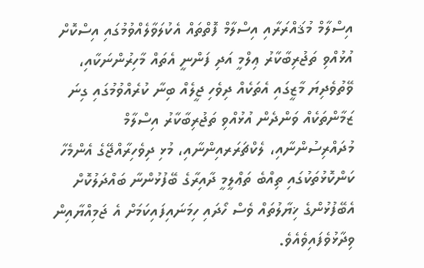އިސްލާމް މުޤައްރަރާއި އިސްލާމް ފޮތްތައް އެކުލަވާލެއްވުމުގައި އިސްކޮށް އުޅުއްވި ތަޖުރިބާކާރު ޢިލްމީ އަދި ފަންނީ އެތައް މާހިރުންނަކާއި، ވޭތުވެދިޔަ މާޒީގައި އެތަކެއް ދިވެހި ޖީލެއް ބިނާ ކުރެއްވުމުގައި ގިނަ ޒަމާންތަކެއް ވަންދެން އުޅުއްވި ތަޖުރިބާކާރު އިސްލާމް މުދައްރިސުންނާއި، ލެކްޗަރަރއިންނާއި، މުޅި ދިވެހިރާއްޖޭގެ އެންމެހާ ކަންކޮޅުތަކުގައި ތިއްބެ ތަޢްލީމީ ދާއިރާގެ ބޭފުޅުންނާ ބައްދަލުކޮށް އެބޭފުޅުންގެ ޚިޔާލުތައް ވެސް ހޯދައި ހިމަނައިފައިކަމަށް އެ ޖަމިއްޔާއިން ވިދާޅުވެފައިވެއެވެ.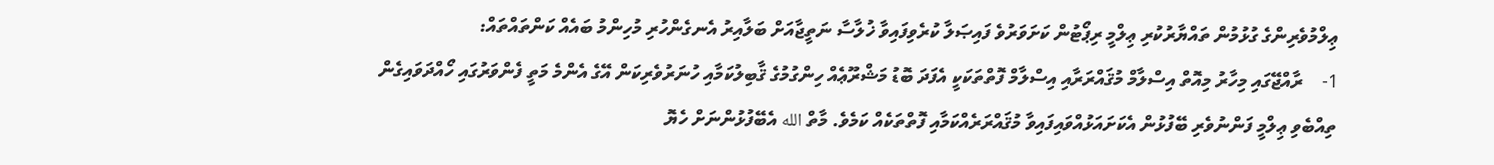ޢިލްމުވެރިންގެ ގުޅުމުން ތައްޔާރުކުރި ޢިލްމީ ރިޕޯޓުން ކަށަވަރުވެ ފައިޞަލާ ކުރެވިފައިވާ ޚުލާސާ ނަތީޖާއަށް ބަލާއިރު އެނގެންހުރި މުހިންމު ބައެއް ކަންތައްތައް:
1-    ރާއްޖޭގައި މިހާރު މިއޮތް އިސްލާމް މުޤައްރަރާއި އިސްލާމް ފޮތްތަކަކީ އެފަދަ ބޮޑު މަޝްރޫޢެއް ހިންގުމުގެ ޤާބިލުކަމާއި ހުނަރުވެރިކަން އޭގެ އެންމެ މަތީ ފެންވަރުގައި ހޯއްދަވައިގެން ތިއްބެވި ޢިލްމީ ފަންނުވެރި ބޭފުޅުން އެކަށައަޅުއްވައިފައިވާ މުޤައްރަރެއްކަމާއި ފޮތްތަކެއް ކަމެވެ. މާތް الله އެބޭފުޅުންނަށް ހެޔޮ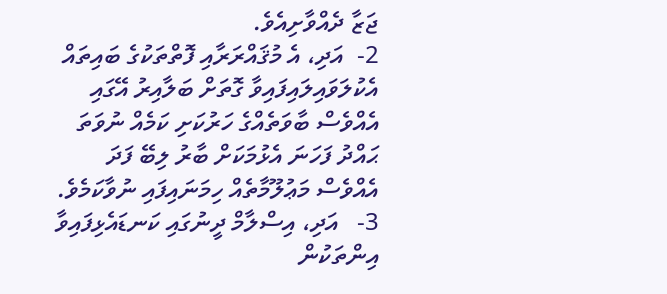ޖަޒާ ދެއްވާށިއެވެ.
2-  އަދި، އެ މުޤައްރަރާއި ފޮތްތަކުގެ ބައިތައް އެކުލަވައިލައިފައިވާ ގޮތަށް ބަލާއިރު އޭގައި އެއްވެސް ބާވަތެއްގެ ހަރުކަށި ކަމެއް ނުވަތަ ޙައްދު ފަހަނަ އެޅުމަކަށް ބާރު ލިބޭ ފަދަ އެއްވެސް މަޢުލޫމާތެއް ހިމަނައިފައި ނުވާކަމެވެ.
3-   އަދި، އިސްލާމް ދީނުގައި ކަނޑައެޅިފައިވާ އިންތަކުން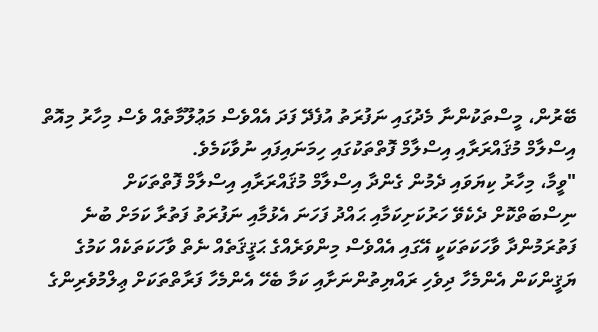ބޭރުން، މީސްތަކުންނާ މެދުގައި ނަފުރަތު އުފެދޭ ފަދަ އެއްވެސް މަޢުލޫމާތެއް ވެސް މިހާރު މިއޮތް އިސްލާމް މުޤައްރަރާއި އިސްލާމް ފޮތްތަކުގައި ހިމަނައިފައި ނުވާކަމެވެ.
"ވީމާ، މިހާރު ކިޔަވައި ދެމުން ގެންދާ އިސްލާމް މުޤައްރަރާއި އިސްލާމް ފޮތްތަކަށް ނިސްބަތްކޮށް ދެކެވޭ ހަރުކަށިކަމާއި ޙައްދު ފަހަނަ އެޅުމާއި ނަފުރަތު ފަތުރާ ކަމަށް ބުނެ ފަތުރަމުންދާ ވާހަކަތަކަކީ އޭގައި އެއްވެސް މިންވަރެއްގެ ޙަޤީޤަތެއް ނެތް ވާހަކަތަކެއް ކަމުގެ ޔަޤީންކަން އެންމެހާ ދިވެހި ރައްޔިތުންނަށާއި ކަމާ ބެހޭ އެންމެހާ ފަރާތްތަކަށް ޢިލްމުވެރިންގެ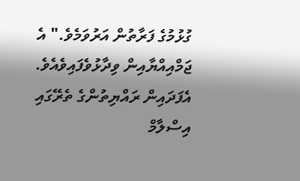ގުޅުމުގެ ފަރާތުން އަރުވަމެވެ." އެ ޖަމްއިއްޔާއިން ވިދާޅުވެފައިވެއެވެ.
އެފަދައިން ރައްޔިތުންގެ ތެރޭގައި އިސްލާމް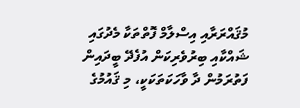މުޤައްރަރާއި އިސްލާމް ފޮތްތަކާ މެދުގައި ޝައްކާއި ބިރުވެރިކަން އުފެދޭ ބީދައިން ފަތުރަމުން ދާ ވާހަކަތަކަކީ، މި ޤައުމުގެ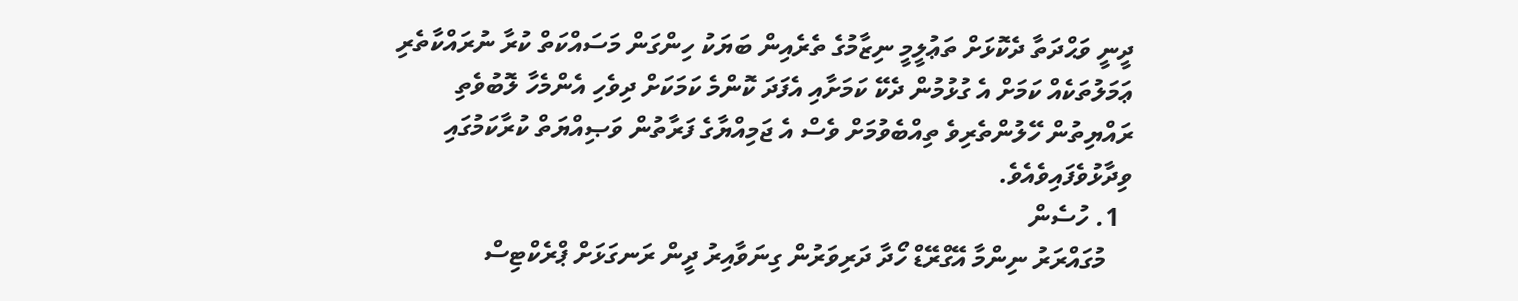ދީނީ ވަޙްދަތާ ދެކޮޅަށް ތަޢުލީމީ ނިޒާމުގެ ތެރެއިން ބަޔަކު ހިންގަން މަސައްކަތް ކުރާ ނުރައްކާތެރި ޢަމަލުތަކެއް ކަމަށް އެ ގުޅުމުން ދެކޭ ކަމަށާއި އެފަދަ ކޮންމެ ކަމަކަށް ދިވެހި އެންމެހާ ލޮބުވެތި ރައްޔިތުން ހޭލުންތެރިވެ ތިއްބެވުމަށް ވެސް އެ ޖަމިއްޔާގެ ފަރާތުން ވަޞިއްޔަތް ކުރާކަމުގައި ވިދާޅުވެފައިވެއެވެ.
  1. ހުސެން
    މުގައްރަރު ނިންމާ އޭގްރޭޑް ހޯދާ ދަރިވަރުން ގިނަވާއިރު ދީން ރަނގަޅަށް ޕްރެކްޓިސް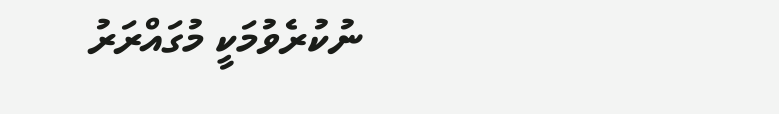ނުކުރެވުމަކީ މުގައްރަރު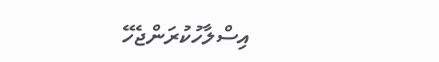އިސްލާހުކުރަންޖެހޭ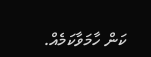ކަން ހާމަވާކަމެއް.